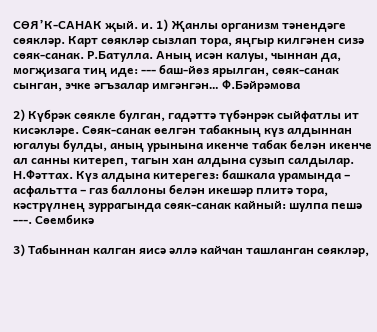СӨЯ’К-САНАК җый. и. 1) Җанлы организм тәнендәге сөякләр. Карт сөякләр сызлап тора, яңгыр килгәнен сизә сөяк-санак. Р.Батулла. Аның исән калуы, чыннан да, могҗизага тиң иде: --- баш-йөз ярылган, сөяк-санак сынган, эчке әгъзалар имгәнгән… Ф.Бәйрәмова

2) Күбрәк сөякле булган, гадәттә түбәнрәк сыйфатлы ит кисәкләре. Сөяк-санак өелгән табакның күз алдыннан югалуы булды, аның урынына икенче табак белән икенче ал санны китереп, тагын хан алдына сузып салдылар. Н.Фәттах. Күз алдына китерегез: башкала урамында – асфальтта – газ баллоны белән икешәр плитә тора, кәстрүлнең зуррагында сөяк-санак кайный: шулпа пешә ---. Сөембикә

3) Табыннан калган яисә әллә кайчан ташланган сөякләр,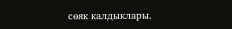сөяк калдыклары.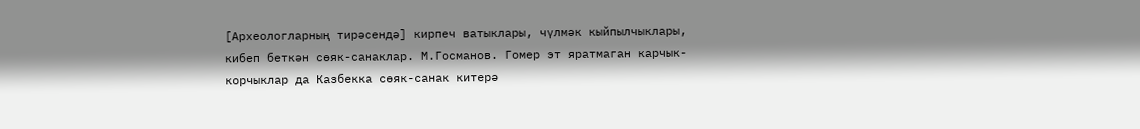[Археологларның тирәсендә] кирпеч ватыклары, чүлмәк кыйпылчыклары, кибеп беткән сөяк-санаклар. М.Госманов. Гомер эт яратмаган карчык-корчыклар да Казбекка сөяк-санак китерә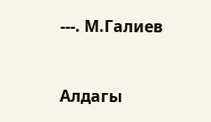---. М.Галиев



Алдагы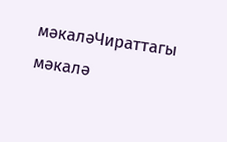мәкаләЧираттагы мәкалә